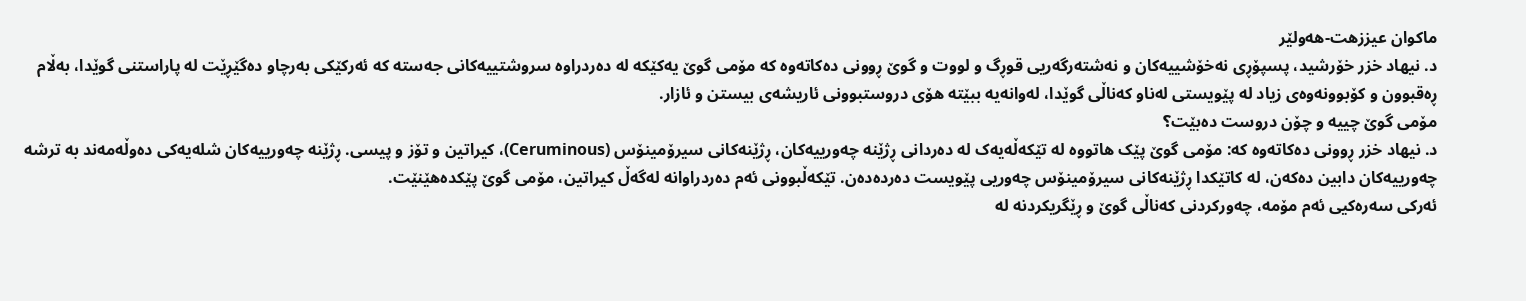ماكوان عيززهت-هەولێر
د. نیهاد خزر خۆرشید، پسپۆڕی نەخۆشییەکان و نەشتەرگەریی قوڕگ و لووت و گوێ ڕوونی دەكاتەوە كە مۆمی گوێ یەکێکە لە دەردراوە سروشتییەکانی جەستە کە ئەرکێکی بەرچاو دەگێڕێت لە پاراستنی گوێدا، بەڵام ڕەقبوون و کۆبوونەوەی زیاد لە پێویستی لەناو کەناڵی گوێدا، لەوانەیە ببێتە هۆی دروستبوونی ئاریشەی بیستن و ئازار.
مۆمی گوێ چییە و چۆن دروست دەبێت؟
د. نیهاد خزر ڕوونی دەكاتەوە كە: مۆمی گوێ پێک هاتووە لە تێکەڵەیەک لە دەردانی ڕژێنە چەورییەکان، ڕژێنەکانی سیرۆمینۆس (Ceruminous)، کیراتین و تۆز و پیسی. ڕژێنە چەورییەکان شلەیەکی دەوڵەمەند بە ترشە چەورییەکان دابین دەکەن، لە کاتێکدا ڕژێنەکانی سیرۆمینۆس چەوریی پێویست دەردەدەن. تێکەڵبوونی ئەم دەردراوانە لەگەڵ کیراتین، مۆمی گوێ پێکدەهێنێت.
ئەرکی سەرەکیی ئەم مۆمە، چەورکردنی کەناڵی گوێ و ڕێگریکردنە لە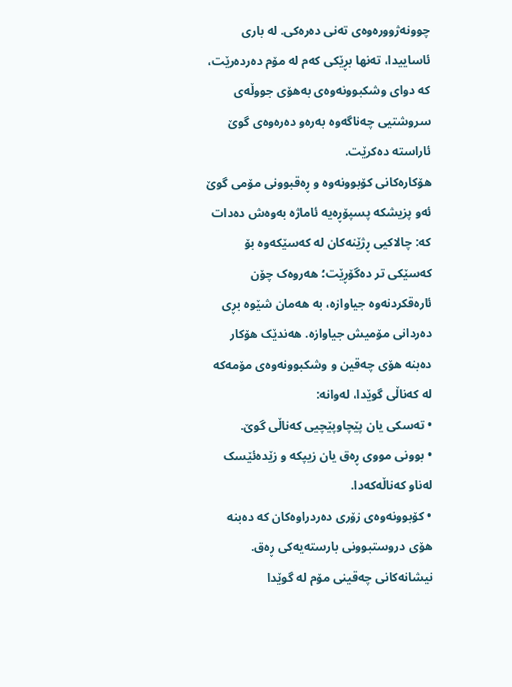چوونەژوورەوەی تەنی دەرەکی. لە باری ئاساییدا، تەنها بڕێکی کەم لە مۆم دەردەرێت، کە دوای وشکبوونەوەی بەهۆی جووڵەی سروشتیی چەناگەوە بەرەو دەرەوەی گوێ ئاراستە دەکرێت.
هۆکارەکانی کۆبوونەوە و ڕەقبوونی مۆمی گوێ
ئەو پزیشكە پسپۆڕەیە ئاماژە بەوەش دەدات كە: چالاکیی ڕژێنەکان لە کەسێکەوە بۆ کەسێکی تر دەگۆڕێت؛ هەروەک چۆن ئارەقکردنەوە جیاوازە، بە هەمان شێوە بڕی دەردانی مۆمیش جیاوازە. هەندێک هۆکار دەبنە هۆی چەقین و وشکبوونەوەی مۆمەکە لە کەناڵی گوێدا، لەوانە:
• تەسکی یان پێچاوپێچیی کەناڵی گوێ.
• بوونی مووی ڕەق یان زیپکە و زێدەئێسک لەناو کەناڵەکەدا.
• کۆبوونەوەی زۆری دەردراوەکان کە دەبنە هۆی دروستبوونی بارستەیەکی ڕەق.
نیشانەکانی چەقینی مۆم لە گوێدا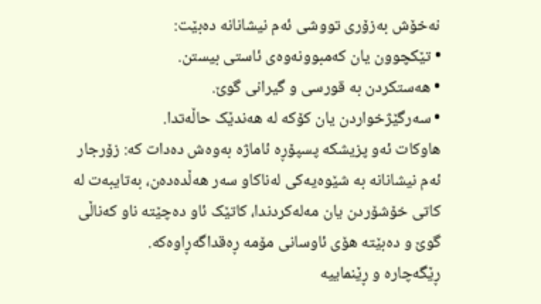نەخۆش بەزۆری تووشی ئەم نیشانانە دەبێت:
• تێکچوون یان کەمبوونەوەی ئاستی بیستن.
• هەستکردن بە قورسی و گیرانی گوێ.
• سەرگێژخواردن یان کۆکە لە هەندێک حاڵەتدا.
هاوكات ئەو پزیشكە پسپۆڕە ئاماژە بەوەش دەدات كە: زۆرجار ئەم نیشانانە بە شێوەیەکی لەناکاو سەر هەڵدەدەن، بەتایبەت لە کاتی خۆشۆردن یان مەلەکردندا، کاتێک ئاو دەچێتە ناو کەناڵی گوێ و دەبێتە هۆی ئاوسانی مۆمە ڕەقداگەڕاوەکە.
ڕێگەچارە و ڕێنماییە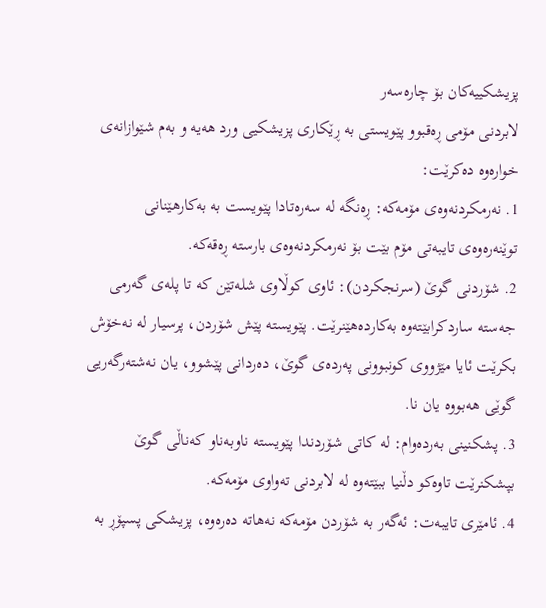پزیشکییەکان بۆ چارەسەر
لابردنی مۆمی ڕەقبوو پێویستی بە ڕێکاری پزیشکیی ورد هەیە و بەم شێوازانەی خوارەوە دەکرێت:
1. نەرمکردنەوەی مۆمەکە: ڕەنگە لە سەرەتادا پێویست بە بەکارهێنانی توێنەرەوەی تایبەتی مۆم بێت بۆ نەرمکردنەوەی بارستە ڕەقەکە.
2. شۆردنی گوێ (سرنجکردن): ئاوی کوڵاوی شلەتێن کە تا پلەی گەرمی جەستە ساردکرابێتەوە بەکاردەهێنرێت. پێویستە پێش شۆردن، پرسیار لە نەخۆش بکرێت ئایا مێژووی کونبوونی پەردەی گوێ، دەردانی پێشوو، یان نەشتەرگەریی گوێی هەبووە یان نا.
3. پشکنینی بەردەوام: لە کاتی شۆردندا پێویستە ناوبەناو کەناڵی گوێ بپشکنرێت تاوەکو دڵنیا ببێتەوە لە لابردنی تەواوی مۆمەکە.
4. ئامێری تایبەت: ئەگەر بە شۆردن مۆمەکە نەهاتە دەرەوە، پزیشکی پسپۆڕ بە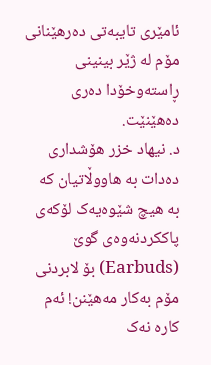ئامێری تایبەتی دەرهێنانی مۆم لە ژێر بینینی ڕاستەوخۆدا دەری دەهێنێت.
د. نیهاد خزر هۆشداری دەدات بە هاووڵاتیان كە بە هیچ شێوەیەک لۆکەی پاککردنەوەی گوێ (Earbuds) بۆ لابردنی مۆم بەکار مەهێنن! ئەم کارە نەک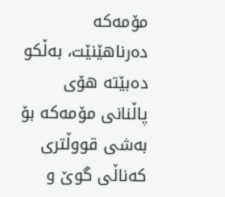مۆمەکە دەرناهێنێت، بەڵکو دەبێتە هۆی پاڵنانی مۆمەکە بۆ بەشی قووڵتری کەناڵی گوێ و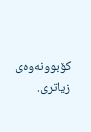کۆبوونەوەی زیاتری.